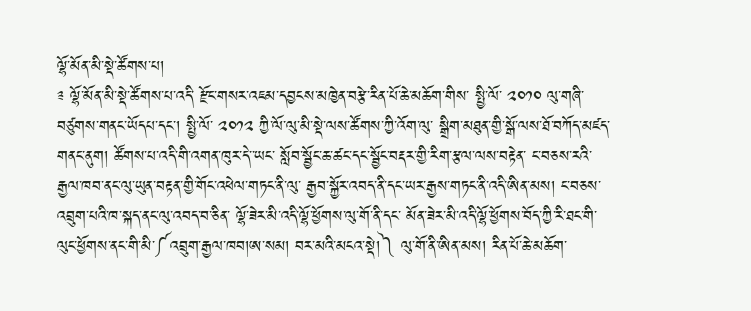ལྷོ་མོན་མི་སྡེ་ཚོགས་པ།
༉ ལྷོ་མོན་མི་སྡེ་ཚོགས་པ་འདི་ རྫོང་གསར་འཇམ་དབྱངས་མཁྱེན་བརྩེ་རིན་པོ་ཆེ་མཆོག་གིས་ སྤྱི་ལོ་ ༢༠༡༠ ལུ་གཞི་བཙུགས་གནང་ཡོདཔ་དང་། སྤྱི་ལོ་ ༢༠༡༢ ཀྱི་ལོ་ལུ་མི་སྡེ་ལས་ཚོགས་ཀྱི་འོག་ལུ་ སྒྲིག་མཐུན་གྱི་སྒོ་ལས་ཐོ་བཀོད་མཛད་གནང་ནུག། ཚོགས་པ་འདི་གི་འགན་ཁུར་དེ་་ཡང་ སློབ་སྦྱོང་ཆ་ཚང་དང་སྦྱོང་བརྡར་གྱི་རིག་རྩལ་ལས་བརྟེན་ ང་བཅས་རའི་རྒྱལ་ཁབ་ནང་ལུ་ཡུན་བརྟན་གྱི་གོང་འཕེལ་གཏང་ནི་ལུ་ རྒྱབ་སྐྱོར་འབད་ནི་དང་ཡར་རྒྱས་གཏང་ནི་འདི་ཨིན་མས། ང་བཅས་འབྲུག་པའི་ཁ་སྐད་ནང་ལུ་འབད་བ་ཅིན་ ལྷོ་ཟེར་མི་འདི་ལྷོ་ཕྱོགས་ལུ་གོ་ནི་དང་ མོན་ཟེར་མི་འདི་ལྷོ་ཕྱོགས་བོད་ཀྱི་རི་ཐང་གི་ལུང་ཕྱོགས་ནང་གི་མི་༼འབྲུག་རྒྱལ་ཁབ།ཨ་སམ། བར་མའི་མངའ་སྡེ།༽ ལུ་གོ་ནི་ཨིན་མས། རིན་པོ་ཆེ་མཆོག་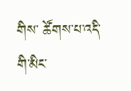གིས་ ཚོགས་པ་འདི་གི་མིང་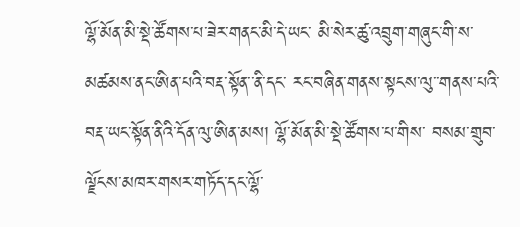ལྷོ་མོན་མི་སྡེ་ཚོགས་པ་ཟེར་གནང་མི་དེ་ཡང་ མི་སེར་ཚུ་འབྲུག་གཞུང་གི་ས་མཚམས་ནང་ཨིན་པའི་བརྡ་སྟོན་་ནི་དང་ རང་བཞིན་གནས་སྟངས་ལུ་་གནས་པའི་བརྡ་ཡང་སྟོན་ནིའི་དོན་ལུ་ཨིན་མས། ལྷོ་མོན་མི་སྡེ་ཚོགས་པ་གིས་ བསམ་གྲུབ་ལྗོངས་མཁར་གསར་གཏོད་དང་ལྷོ་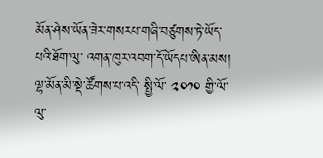མོན་ཤེས་ཡོན་ཟེར་གསརཔ་གཞི་བཙུགས་ཏེ་ཡོད་པའི་ཐོག་ལུ་ འགན་ཁུར་འབག་དོ་ཡོདཔ་ཨིན་མས།
ལྷ་མོན་མི་སྡེ་ཚོགས་པ་འདི་ སྤྱི་ལོ་ ༢༠༡༠ གྱི་ལོ་ལུ་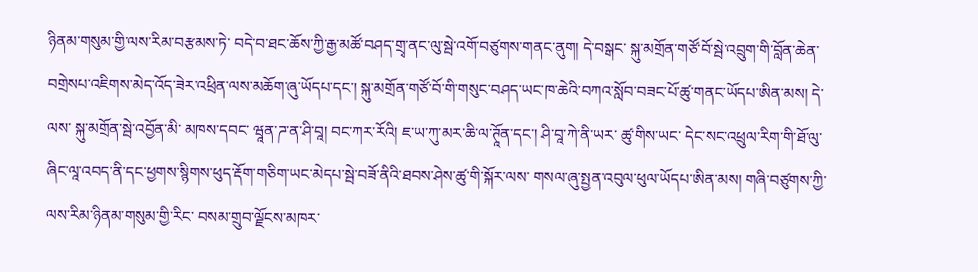ཉིནམ་གསུམ་གྱི་ལས་རིམ་བརྩམས་ཏེ་ བདེ་བ་ཐང་ཆོས་ཀྱི་རྒྱ་མཚོ་བཤད་གྲྭ་ནང་ལུ་སྦེ་འགོ་བཙུགས་གནང་ནུག། དེ་བསྒང་ སྐུ་མགྲོན་གཙོ་བོ་སྦེ་འབྲུག་གི་བློན་ཆེན་བགྲེསཔ་འཇིགས་མེད་འོད་ཟེར་འཕྲིན་ལས་མཆོག་ཞུ་ཡོདཔ་དང་། སྐུ་མགྲོན་གཙོ་བོ་གི་གསུང་བཤད་ཡང་ཁ་ཆེའི་བཀའ་སློབ་བཟང་པོ་ཚུ་གནང་ཡོདཔ་ཨིན་མས། དེ་ལས་ སྐུ་མགྲོན་སྦེ་འབྱོན་མི་ མཁས་དབང་ ཝཱན་ཌ་ན་ཤི་བཱ། བང་ཀར་རོའི། ཇ་ཡ་ཀུ་མར་ཆི་ལ་ཊཱོན་དང་། ཤི་བཱ་ཀེ་ནི་ཡར་ ཚུ་གིས་ཡང་ དེང་སང་འཕྲུལ་རིག་གི་ཐོ་ལུ་ཞིང་ལཱ་འབད་ནི་དང་ཕྱགས་སྙིགས་ཕུད་རྡོག་གཅིག་ཡང་མེདཔ་སྦེ་བཟོ་ནིའི་ཐབས་ཤེས་ཚུ་གི་སྐོར་ལས་ གསལ་ཞུ་སྤྱན་འབུལ་ཕུལ་ཡོདཔ་ཨིན་མས། གཞི་བཙུགས་ཀྱི་ལས་རིམ་ཉིནམ་གསུམ་གྱི་རིང་ བསམ་གྲུབ་ལྗོངས་མཁར་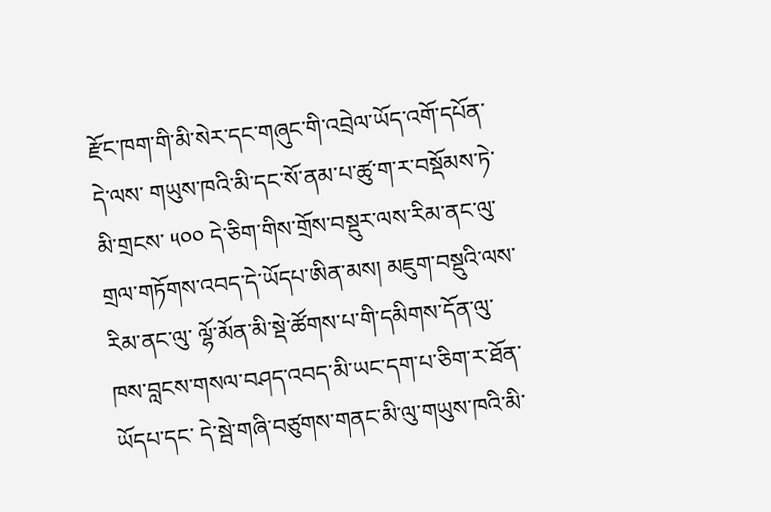རྫོང་ཁག་གི་མི་སེར་དང་གཞུང་གི་འབྲེལ་ཡོད་འགོ་དཔོན་ དེ་ལས་ གཡུས་ཁའི་མི་དང་སོ་ནམ་པ་ཚུ་ག་ར་བསྡོམས་ཏེ་ མི་གྲངས་ ༥༠༠ དེ་ཅིག་གིས་གྲོས་བསྡུར་ལས་རིམ་ནང་ལུ་གྲལ་གཏོགས་འབད་དེ་ཡོདཔ་ཨིན་མས། མཇུག་བསྡུའི་ལས་རིམ་ནང་ལུ་ ལྷོ་མོན་མི་སྡེ་ཚོགས་པ་གི་དམིགས་དོན་ལུ་ ཁས་བླངས་གསལ་བཤད་འབད་མི་ཡང་དག་པ་ཅིག་ར་ཐོན་ཡོདཔ་དང་ དེ་སྦེ་གཞི་བཙུགས་གནང་མི་ལུ་གཡུས་ཁའི་མི་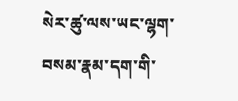སེར་ཚུ་ལས་ཡང་ལྷག་བསམ་རྣམ་དག་གི་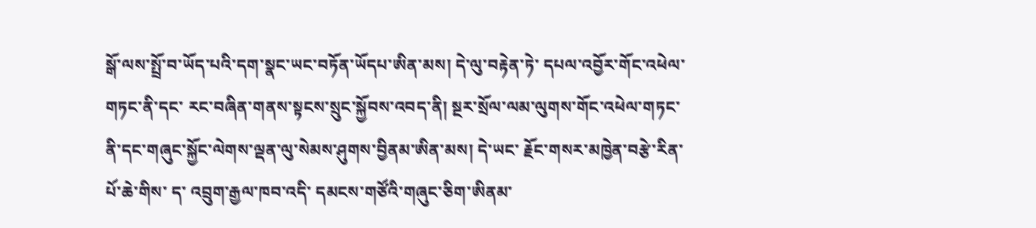སྒོ་ལས་སྤྲོ་བ་ཡོད་པའི་དག་སྣང་ཡང་བཏོན་ཡོདཔ་ཨིན་མས། དེ་ལུ་བརྟེན་ཏེ་ དཔལ་འབྱོར་གོང་འཕེལ་གཏང་ནི་དང་ རང་བཞིན་གནས་སྟངས་སྲུང་སྐྱོབས་འབད་ནི། སྔར་སྲོལ་ལམ་ལུགས་གོང་འཕེལ་གཏང་ནི་དང་གཞུང་སྐྱོང་ལེགས་ལྡན་ལུ་སེམས་ཤུགས་བྱིནམ་ཨིན་མས། དེ་ཡང་ རྗོང་གསར་མཁྱེན་བརྩེ་རིན་པོ་ཆེ་གིས་ ད་ འབྲུག་རྒྱལ་ཁབ་འདི་ དམངས་གཙོའི་གཞུང་ཅིག་ཨིནམ་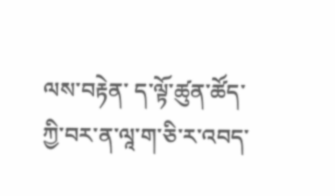ལས་བརྟེན་ ད་ལྟོ་ཚུན་ཚོད་ཀྱི་བར་ན་ལཱ་ག་ཅི་ར་འབད་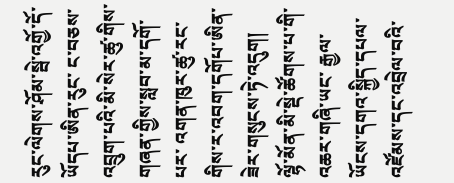རུང་ལེགས་ཤོམ་སྦེ་འགྱོ་དོ་ཡོདཔ་ཨིན་རུང་ ང་བཅས་འབྲུག་པའི་མི་སེར་ཚུ་གིས་ གཞན་གྱིས་སླབ་མ་དགོ་པར་ འགན་ཁུར་ཚུ་རང་གིས་ར་འབག་དགོཔ་ཨིན་ཟེར་གསུངས་ཏེ་འདུག།
ལྷོ་མོན་མི་སྡེ་ཚོགས་པ་གི་འཆར་གཞི་ཡང་ རྒྱལ་ཡོངས་དགའ་སྐྱིད་དཔལ་འཛོམས་དང་འབྲེལ་བའི་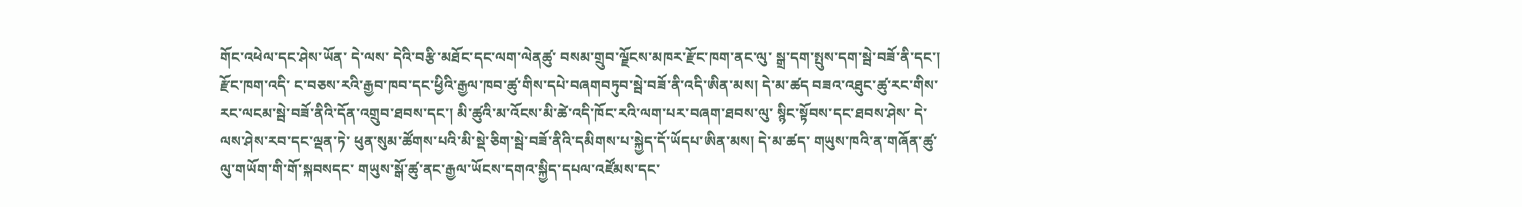གོང་འཕེལ་དང་ཤེས་ཡོན་ དེ་ལས་ དེའི་བརྩི་མཐོང་དང་ལག་ལེནཚུ་ བསམ་གྲུབ་ལྗོངས་མཁར་རྫོང་ཁག་ནང་ལུ་ སྒྲ་དག་སྤུས་དག་སྦེ་བཟོ་ནི་དང་། རྫོང་ཁག་འདི་ ང་བཅས་རའི་རྒྱབ་ཁབ་དང་ཕྱིའི་རྒྱལ་ཁབ་ཚུ་གིས་དཔེ་བཞགབཏུབ་སྦེ་བཟོ་ནི་འདི་ཨིན་མས། དེ་མ་ཚད བཟའ་འཐུང་ཚུ་རང་གིས་རང་ལངམ་སྦེ་བཟོ་ནིའི་དོན་འགྲུབ་ཐབས་དང་། མི་ཚུའི་མ་འོངས་མི་ཚེ་འདི་ཁོང་རའི་ལག་པར་བཞག་ཐབས་ལུ་ སྙིང་སྟོབས་དང་ཐབས་ཤེས་ དེ་ལས་ཤེས་རབ་དང་ལྡན་ཏེ་ ཕུན་སུམ་ཚོགས་པའི་མི་སྡེ་ཅིག་སྦེ་བཟོ་ནིའི་དམིགས་པ་སྐྱེད་དོ་ཡོདཔ་ཨིན་མས། དེ་མ་ཚད་ གཡུས་ཁའི་ན་གཞོན་ཚུ་ལུ་གཡོག་གི་གོ་སྐབསདང་ གཡུས་སྒོ་ཚུ་ནང་རྒྱལ་ཡོངས་དགའ་སྐྱིད་དཔལ་འཛོམས་དང་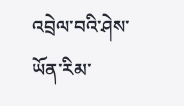འབྲེལ་བའི་ཤེས་ཡོན་རིམ་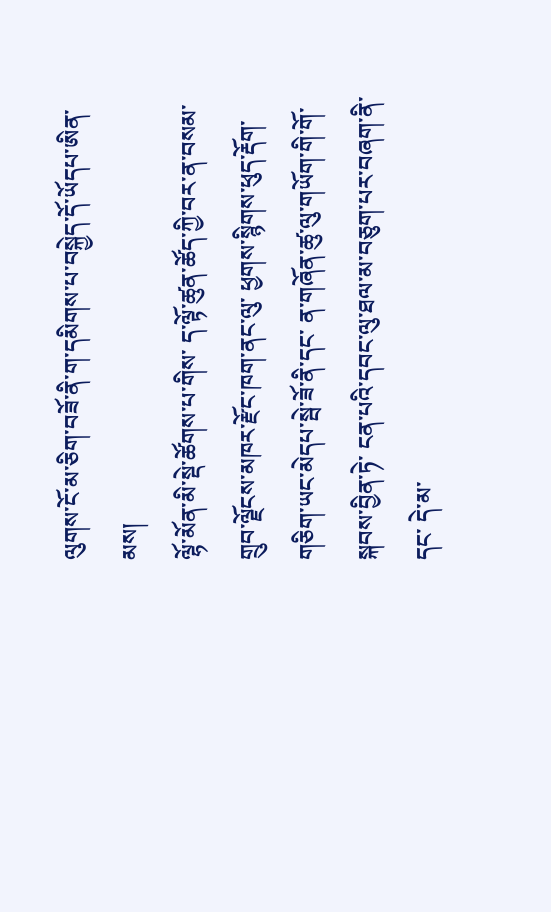ལུགས་ངོ་མ་ཅིག་བཟོ་ནི་ག་དམིགས་པ་བསྐྱེད་དོ་ཡོདཔ་ཨིན་མས།
ལྷོ་མོན་མི་སྡེ་ཚོགས་པ་གིས་ ད་ལྟོ་ཚུན་ཚོད་ཀྱི་བར་ན་བསམ་གྲུབ་ལྗོངས་མཁར་རྫོང་ཁག་ནང་ལུ་ ཕྱགས་སྙིགས་ཕུད་རྡོག་གཅིག་ཡང་མེདཔ་སྦེ་ཟོ་ནི་དང་ ན་གཞོན་ཚུ་ལུ་གཡོག་གི་གོ་སྐབས་བྱིན་ཏེ་ ངན་པའི་དབང་ལུ་ཐལ་མ་བཅུག་པར་བཞག་ནི་དང་ དེ་མ་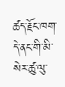ཚད་རྗོང་ཁག་དེ་ནང་གི་མི་སེར་ཚུ་ལུ་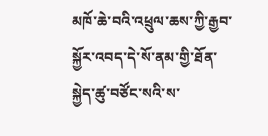མཁོ་ཆེ་བའི་འཕྲུལ་ཆས་ཀྱི་རྒྱབ་སྐྱོར་འབད་དེ་སོ་ནམ་གྱི་ཐོན་སྐྱེད་ཚུ་བཙོང་སའི་ས་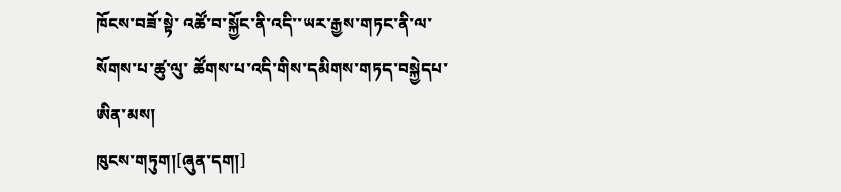ཁོངས་བཟོ་སྟེ་ འཚོ་བ་སྐྱོང་ནི་འདི་་ཡར་རྒྱས་གཏང་ནི་ལ་སོགས་པ་ཚུ་ལུ་ ཚོགས་པ་འདི་གིས་དམིགས་གཏད་བསྐྱེདཔ་ཨིན་མས།
ཁུངས་གཏུག།[ཞུན་དག།]